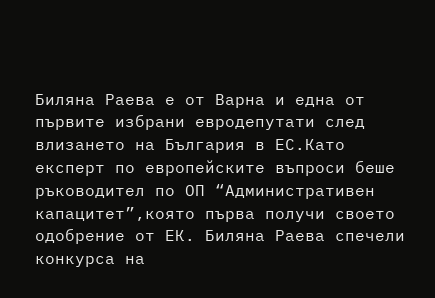Биляна Раева e от Варна и една от първите избрани евродепутати след влизането на България в ЕС.Като експерт по европейските въпроси беше ръководител по ОП “Административен капацитет”,която първа получи своето одобрение от ЕК. Биляна Раева спечели конкурса на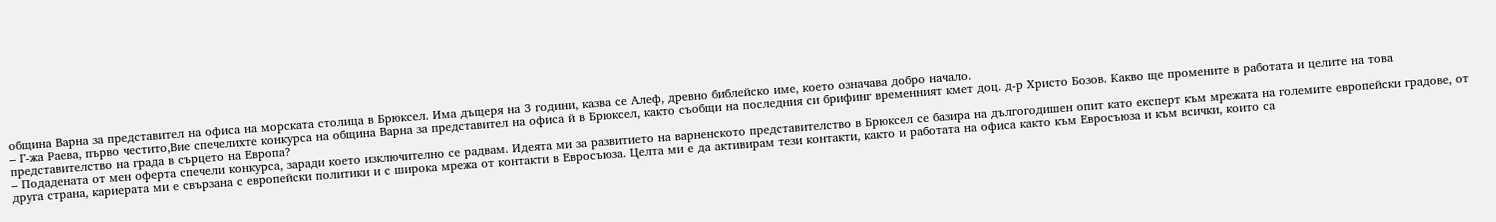община Варна за представител на офиса на морската столица в Брюксел. Има дъщеря на 3 години, казва се Алеф, древно библейско име, което означава добро начало.
– Г-жа Раева, първо честито,Вие спечелихте конкурса на община Варна за представител на офиса й в Брюксел, както съобщи на последния си брифинг временният кмет доц. д-р Христо Бозов. Какво ще промените в работата и целите на това представителство на града в сърцето на Европа?
– Подадената от мен оферта спечели конкурса, заради което изключително се радвам. Идеята ми за развитието на варненското представителство в Брюксел се базира на дългогодишен опит като експерт към мрежата на големите европейски градове, от друга страна, кариерата ми е свързана с европейски политики и с широка мрежа от контакти в Евросъюза. Целта ми е да активирам тези контакти, както и работата на офиса както към Евросъюза и към всички, които са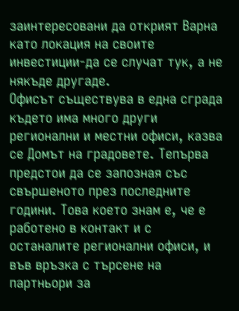заинтересовани да открият Варна като локация на своите инвестиции-да се случат тук, а не някъде другаде.
Офисът съществува в една сграда където има много други регионални и местни офиси, казва се Домът на градовете. Тепърва предстои да се запозная със свършеното през последните години. Това което знам е, че е работено в контакт и с останалите регионални офиси, и във връзка с търсене на партньори за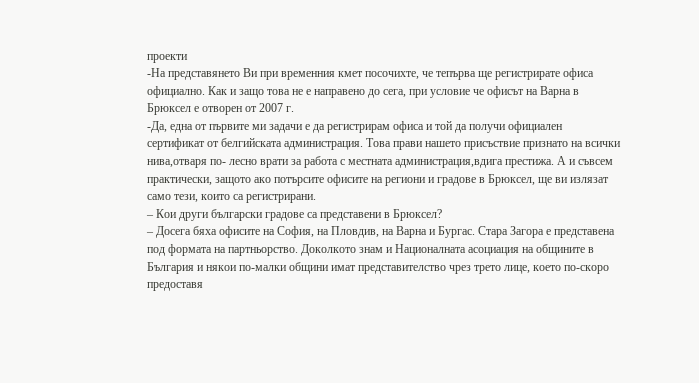проекти
-На представянето Ви при временния кмет посочихте, че тепърва ще регистрирате офиса официално. Как и защо това не е направено до сега, при условие че офисът на Варна в Брюксел е отворен от 2007 г.
-Да, една от първите ми задачи е да регистрирам офиса и той да получи официален сертификат от белгийската администрация. Това прави нашето присъствие признато на всички нива,отваря по- лесно врати за работа с местната администрация,вдига престижа. А и съвсем практически, защото ако потърсите офисите на региони и градове в Брюксел, ще ви излязат само тези, които са регистрирани.
– Кои други български градове са представени в Брюксел?
– Досега бяха офисите на София, на Пловдив, на Варна и Бургас. Стара Загора е представена под формата на партньорство. Доколкото знам и Националната асоциация на общините в България и някои по-малки общини имат представителство чрез трето лице, което по-скоро предоставя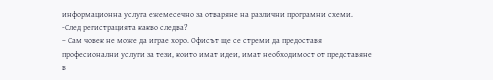информационна услуга ежемесечно за отваряне на различни програмни схеми.
-След регистрацията какво следва?
– Сам човек не може да играе хоро. Офисът ще се стреми да предоставя професионални услуги за тези, които имат идеи, имат необходимост от представяне в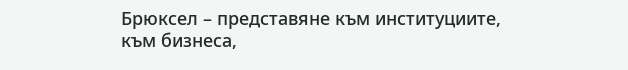Брюксел – представяне към институциите, към бизнеса,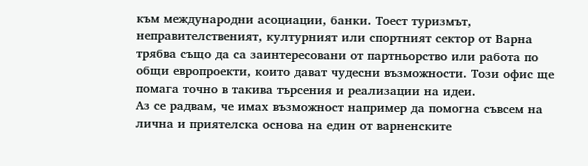към международни асоциации, банки. Тоест туризмът, неправителственият, културният или спортният сектор от Варна трябва също да са заинтересовани от партньорство или работа по общи европроекти, които дават чудесни възможности. Този офис ще помага точно в такива търсения и реализации на идеи.
Аз се радвам, че имах възможност например да помогна съвсем на лична и приятелска основа на един от варненските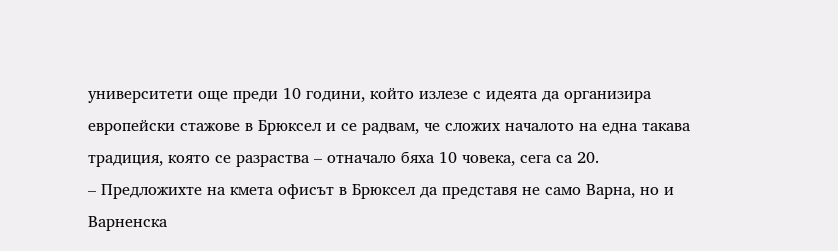университети още преди 10 години, който излезе с идеята да организира европейски стажове в Брюксел и се радвам, че сложих началото на една такава традиция, която се разраства – отначало бяха 10 човека, сега са 20.
– Предложихте на кмета офисът в Брюксел да представя не само Варна, но и Варненска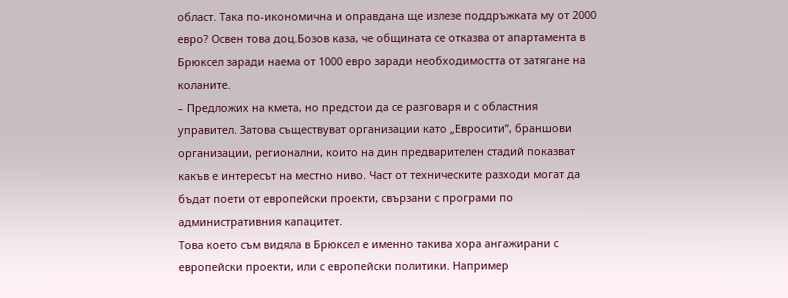област. Така по-икономична и оправдана ще излезе поддръжката му от 2000 евро? Освен това доц.Бозов каза, че общината се отказва от апартамента в Брюксел заради наема от 1000 евро заради необходимостта от затягане на коланите.
– Предложих на кмета, но предстои да се разговаря и с областния управител. Затова съществуват организации като „Евросити”, браншови организации, регионални, които на дин предварителен стадий показват какъв е интересът на местно ниво. Част от техническите разходи могат да бъдат поети от европейски проекти, свързани с програми по административния капацитет.
Това което съм видяла в Брюксел е именно такива хора ангажирани с европейски проекти, или с европейски политики. Например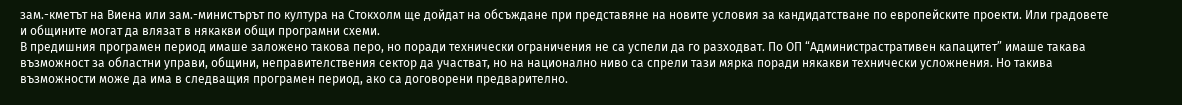зам.-кметът на Виена или зам.-министърът по култура на Стокхолм ще дойдат на обсъждане при представяне на новите условия за кандидатстване по европейските проекти. Или градовете и общините могат да влязат в някакви общи програмни схеми.
В предишния програмен период имаше заложено такова перо, но поради технически ограничения не са успели да го разходват. По ОП “Администрастративен капацитет” имаше такава възможност за областни управи, общини, неправителствения сектор да участват, но на национално ниво са спрели тази мярка поради някакви технически усложнения. Но такива възможности може да има в следващия програмен период, ако са договорени предварително.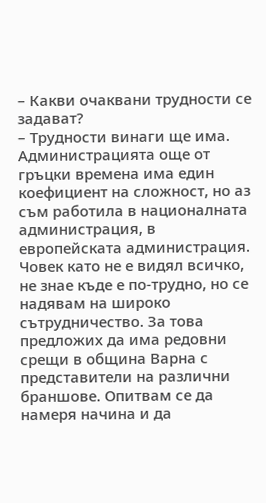– Какви очаквани трудности се задават?
– Трудности винаги ще има. Администрацията още от гръцки времена има един коефициент на сложност, но аз съм работила в националната администрация, в европейската администрация. Човек като не е видял всичко, не знае къде е по-трудно, но се надявам на широко сътрудничество. За това предложих да има редовни срещи в община Варна с представители на различни браншове. Опитвам се да намеря начина и да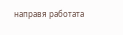направя работата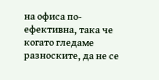на офиса по-ефективна, така че когато гледаме разноските, да не се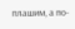плашим, а по-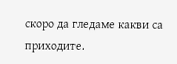скоро да гледаме какви са приходите.